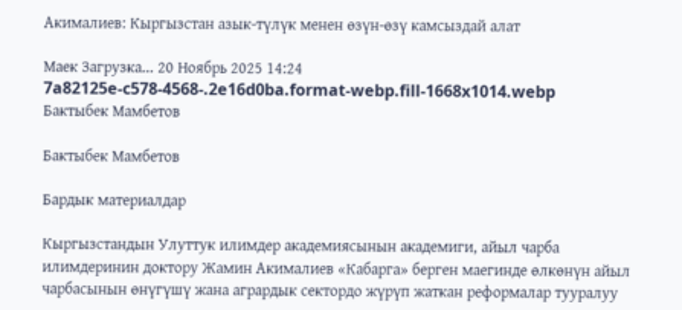Акималиев: Кыргызстан азык-түлүк менен өзүн-өзү камсыздай алат

Маек Загрузка... 20 Ноябрь 2025 14:24
7a82125e-c578-4568-.2e16d0ba.format-webp.fill-1668x1014.webp
Бактыбек Мамбетов

Бактыбек Мамбетов

Бардык материалдар

Кыргызстандын Улуттук илимдер академиясынын академиги, айыл чарба илимдеринин доктору Жамин Акималиев «Кабарга» берген маегинде өлкөнүн айыл чарбасынын өнүгүшү жана агрардык сектордо жүрүп жаткан реформалар тууралуу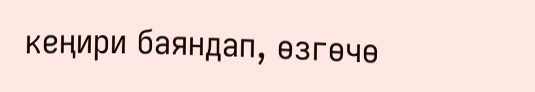кеңири баяндап, өзгөчө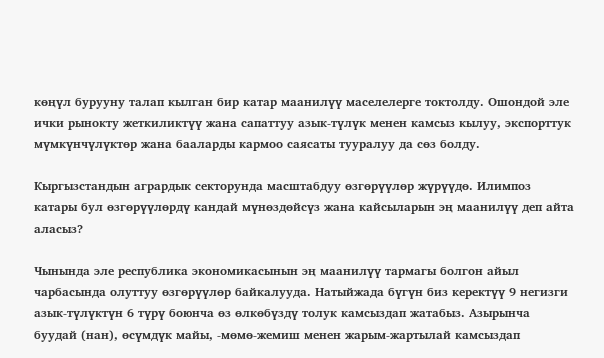көңүл бурууну талап кылган бир катар маанилүү маселелерге токтолду. Ошондой эле ички рынокту жеткиликтүү жана сапаттуу азык-түлүк менен камсыз кылуу, экспорттук мүмкүнчүлүктөр жана бааларды кармоо саясаты тууралуу да сөз болду.

Кыргызстандын агрардык секторунда масштабдуу өзгөрүүлөр жүрүүдө. Илимпоз катары бул өзгөрүүлөрдү кандай мүнөздөйсүз жана кайсыларын эң маанилүү деп айта аласыз?

Чынында эле республика экономикасынын эң маанилүү тармагы болгон айыл чарбасында олуттуу өзгөрүүлөр байкалууда. Натыйжада бүгүн биз керектүү 9 негизги азык-түлүктүн 6 түрү боюнча өз өлкөбүздү толук камсыздап жатабыз. Азырынча буудай (нан), өсүмдүк майы, -мөмө-жемиш менен жарым-жартылай камсыздап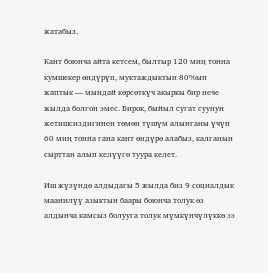жатабыз.

Кант боюнча айта кетсем, былтыр 120 миң тонна кумшекер өндүрүп, муктаждыктын 80%ын жаптык — мындай көрсөткүч акыркы бир нече жылда болгон эмес. Бирок, быйыл сугат суунун жетишсиздигинен төмөн түшүм алынганы үчүн 60 миң тонна гана кант өндүрө алабыз, калганын сырттан алып келүүгө туура келет.

Иш жүзүндө алдыдагы 5 жылда биз 9 социалдык маанилүү азыктын баары боюнча толук өз алдынча камсыз болууга толук мүмкүнчүлүккө ээ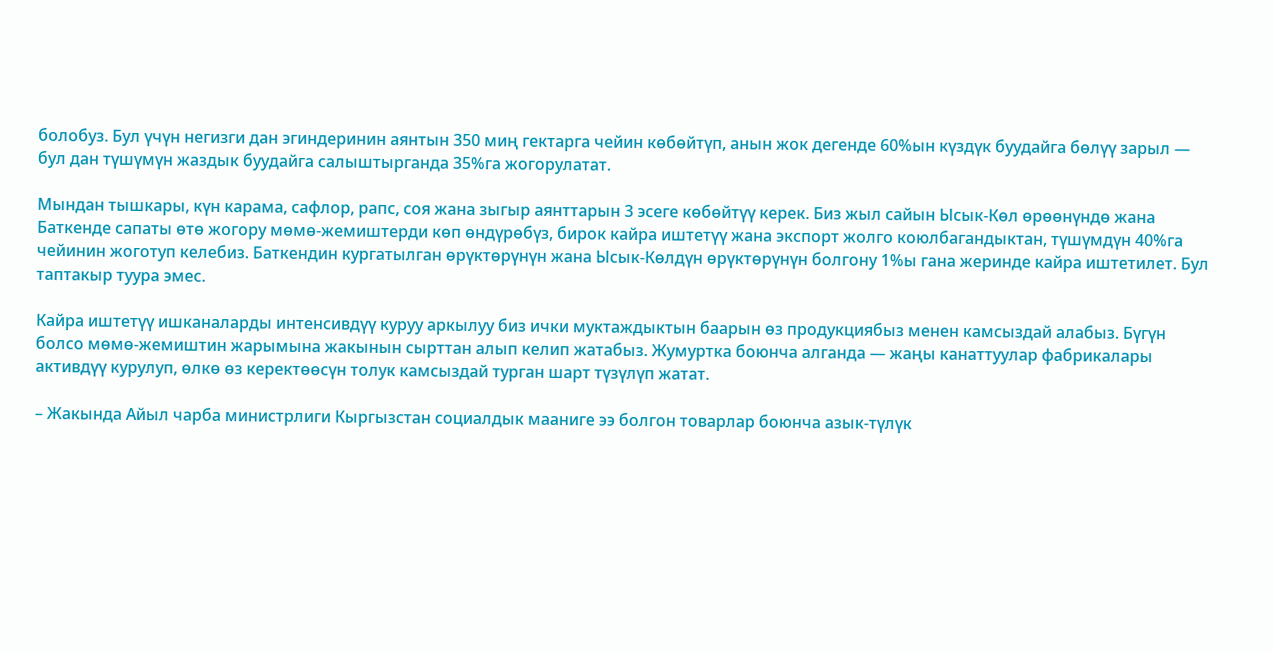болобуз. Бул үчүн негизги дан эгиндеринин аянтын 350 миң гектарга чейин көбөйтүп, анын жок дегенде 60%ын күздүк буудайга бөлүү зарыл — бул дан түшүмүн жаздык буудайга салыштырганда 35%га жогорулатат.

Мындан тышкары, күн карама, сафлор, рапс, соя жана зыгыр аянттарын 3 эсеге көбөйтүү керек. Биз жыл сайын Ысык-Көл өрөөнүндө жана Баткенде сапаты өтө жогору мөмө-жемиштерди көп өндүрөбүз, бирок кайра иштетүү жана экспорт жолго коюлбагандыктан, түшүмдүн 40%га чейинин жоготуп келебиз. Баткендин кургатылган өрүктөрүнүн жана Ысык-Көлдүн өрүктөрүнүн болгону 1%ы гана жеринде кайра иштетилет. Бул таптакыр туура эмес.

Кайра иштетүү ишканаларды интенсивдүү куруу аркылуу биз ички муктаждыктын баарын өз продукциябыз менен камсыздай алабыз. Бүгүн болсо мөмө-жемиштин жарымына жакынын сырттан алып келип жатабыз. Жумуртка боюнча алганда — жаңы канаттуулар фабрикалары активдүү курулуп, өлкө өз керектөөсүн толук камсыздай турган шарт түзүлүп жатат.

– Жакында Айыл чарба министрлиги Кыргызстан социалдык мааниге ээ болгон товарлар боюнча азык-түлүк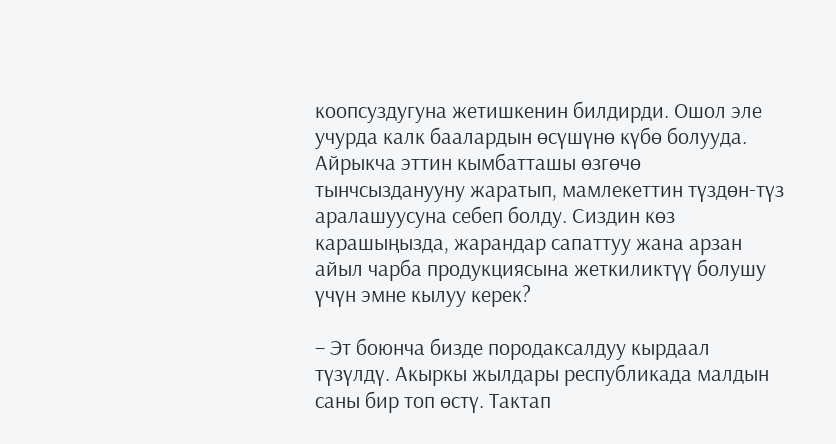коопсуздугуна жетишкенин билдирди. Ошол эле учурда калк баалардын өсүшүнө күбө болууда. Айрыкча эттин кымбатташы өзгөчө тынчсызданууну жаратып, мамлекеттин түздөн-түз аралашуусуна себеп болду. Сиздин көз карашыңызда, жарандар сапаттуу жана арзан айыл чарба продукциясына жеткиликтүү болушу үчүн эмне кылуу керек?

– Эт боюнча бизде породаксалдуу кырдаал түзүлдү. Акыркы жылдары республикада малдын саны бир топ өстү. Тактап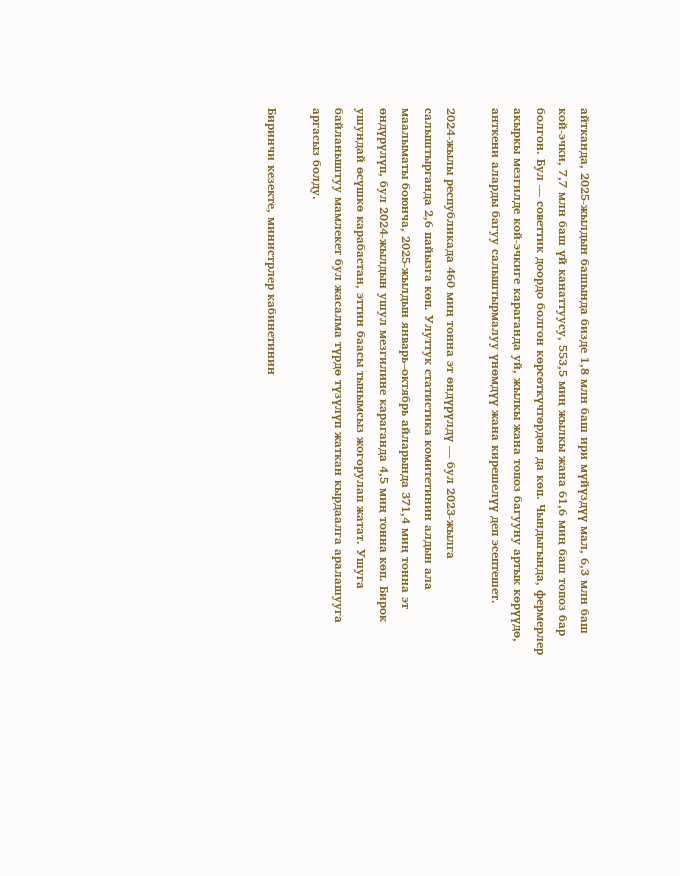айтканда, 2025-жылдын башында бизде 1,8 млн баш ири мүйүздүү мал, 6,3 млн баш кой-эчки, 7,7 млн баш үй канаттуусу, 553,5 миң жылкы жана 61,6 миң баш топоз бар болгон. Бул — советтик доордо болгон көрсөткүчтөрдөн да көп. Чындыгында, фермерлер акыркы мезгилде кой-эчкиге караганда уй, жылкы жана топоз багууну артык көрүүдө, анткени аларды багуу салыштырмалуу үнөмдүү жана кирешелүү деп эсептешет.

2024-жылы республикада 460 миң тонна эт өндүрүлдү — бул 2023-жылга салыштырганда 2,6 пайызга көп. Улуттук статистика комитетинин алдын ала маалыматы боюнча, 2025-жылдын январь–октябрь айларында 371,4 миң тонна эт өндүрүлүп, бул 2024-жылдын ушул мезгилине караганда 4,5 миң тонна көп. Бирок ушундай өсүшкө карабастан, эттин баасы тынымсыз жогорулап жатат. Ушуга байланыштуу мамлекет бул жасалма түрдө түзүлүп жаткан кырдаалга аралашууга аргасыз болду.

Биринчи кезекте, министрлер кабинетинин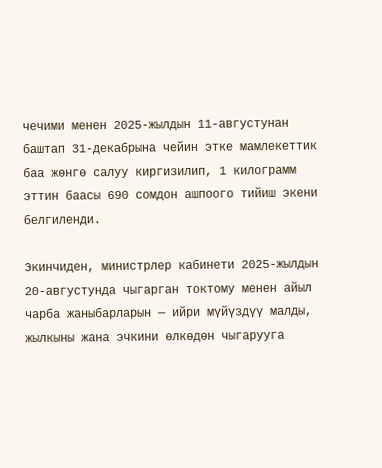чечими менен 2025-жылдын 11-августунан баштап 31-декабрына чейин этке мамлекеттик баа жөнгө салуу киргизилип, 1 килограмм эттин баасы 690 сомдон ашпоого тийиш экени белгиленди.

Экинчиден, министрлер кабинети 2025-жылдын 20-августунда чыгарган токтому менен айыл чарба жаныбарларын — ийри мүйүздүү малды, жылкыны жана эчкини өлкөдөн чыгарууга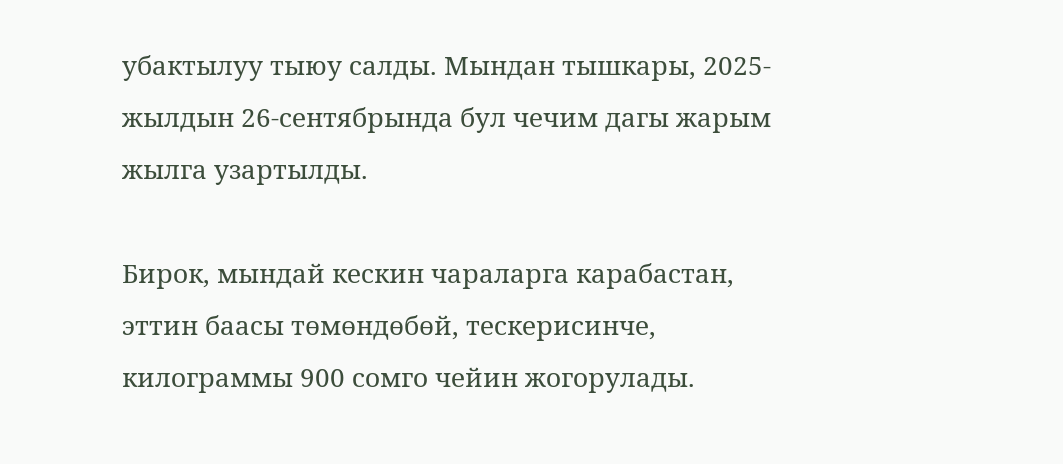убактылуу тыюу салды. Мындан тышкары, 2025-жылдын 26-сентябрында бул чечим дагы жарым жылга узартылды.

Бирок, мындай кескин чараларга карабастан, эттин баасы төмөндөбөй, тескерисинче, килограммы 900 сомго чейин жогорулады.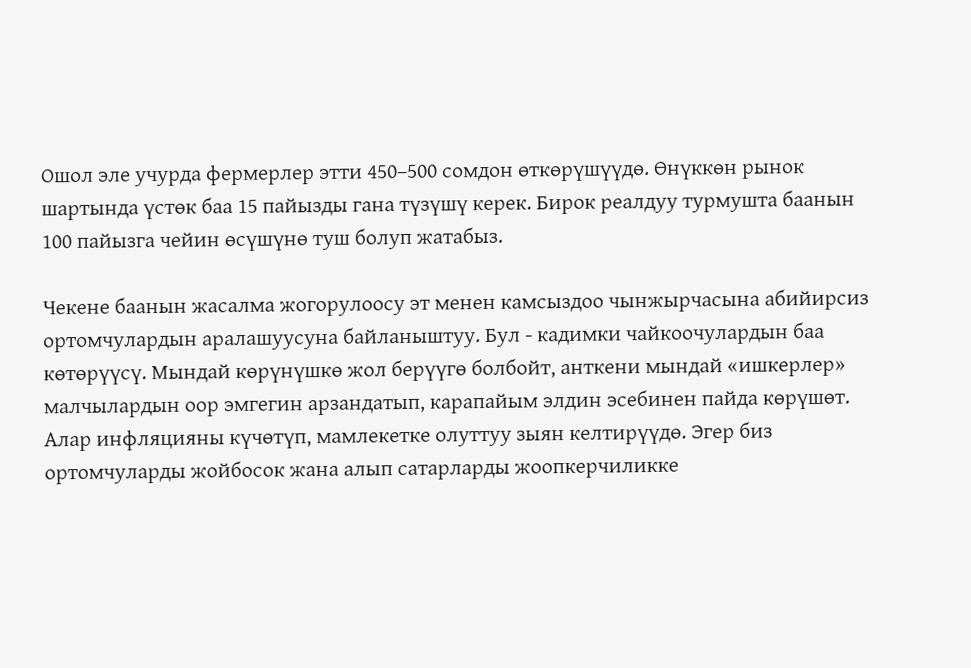Ошол эле учурда фермерлер этти 450–500 сомдон өткөрүшүүдө. Өнүккөн рынок шартында үстөк баа 15 пайызды гана түзүшү керек. Бирок реалдуу турмушта баанын 100 пайызга чейин өсүшүнө туш болуп жатабыз.

Чекене баанын жасалма жогорулоосу эт менен камсыздоо чынжырчасына абийирсиз ортомчулардын аралашуусуна байланыштуу. Бул - кадимки чайкоочулардын баа көтөрүүсү. Мындай көрүнүшкө жол берүүгө болбойт, анткени мындай «ишкерлер» малчылардын оор эмгегин арзандатып, карапайым элдин эсебинен пайда көрүшөт. Алар инфляцияны күчөтүп, мамлекетке олуттуу зыян келтирүүдө. Эгер биз ортомчуларды жойбосок жана алып сатарларды жоопкерчиликке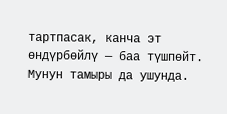тартпасак, канча эт өндүрбөйлү — баа түшпөйт. Мунун тамыры да ушунда.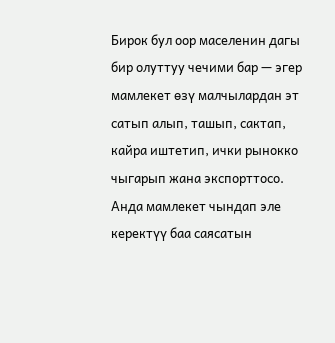Бирок бул оор маселенин дагы бир олуттуу чечими бар — эгер мамлекет өзү малчылардан эт сатып алып, ташып, сактап, кайра иштетип, ички рынокко чыгарып жана экспорттосо. Анда мамлекет чындап эле керектүү баа саясатын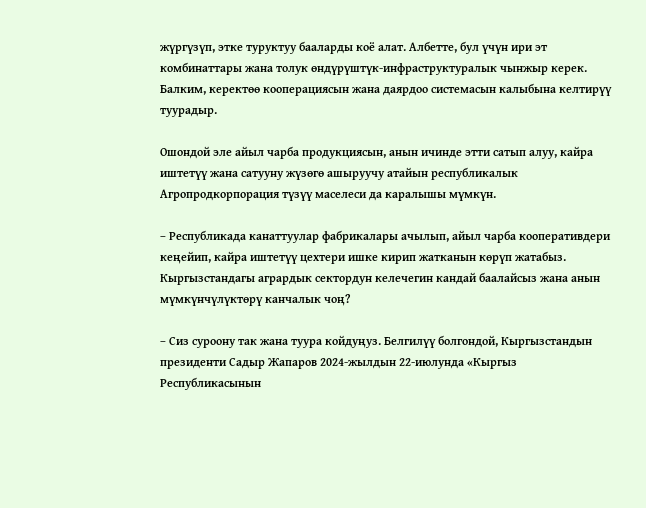жүргүзүп, этке туруктуу бааларды коё алат. Албетте, бул үчүн ири эт комбинаттары жана толук өндүрүштүк-инфраструктуралык чынжыр керек. Балким, керектөө кооперациясын жана даярдоо системасын калыбына келтирүү туурадыр.

Ошондой эле айыл чарба продукциясын, анын ичинде этти сатып алуу, кайра иштетүү жана сатууну жүзөгө ашыруучу атайын республикалык Агропродкорпорация түзүү маселеси да каралышы мүмкүн.

– Республикада канаттуулар фабрикалары ачылып, айыл чарба кооперативдери кеңейип, кайра иштетүү цехтери ишке кирип жатканын көрүп жатабыз. Кыргызстандагы агрардык сектордун келечегин кандай баалайсыз жана анын мүмкүнчүлүктөрү канчалык чоң?

– Сиз суроону так жана туура койдуңуз. Белгилүү болгондой, Кыргызстандын президенти Садыр Жапаров 2024-жылдын 22-июлунда «Кыргыз Республикасынын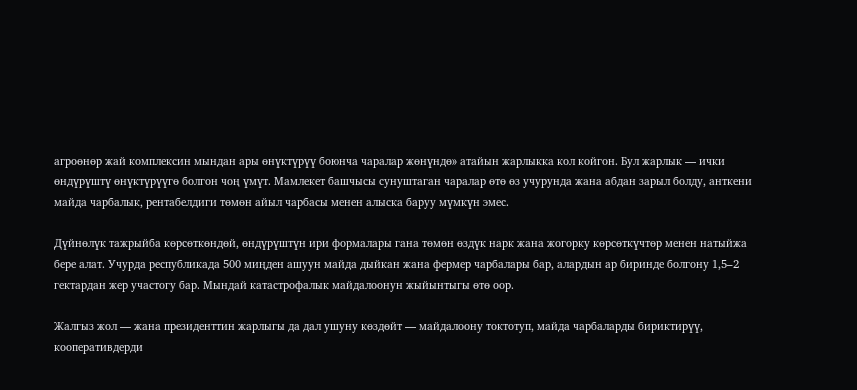агроөнөр жай комплексин мындан ары өнүктүрүү боюнча чаралар жөнүндө» атайын жарлыкка кол койгон. Бул жарлык — ички өндүрүштү өнүктүрүүгө болгон чоң үмүт. Мамлекет башчысы сунуштаган чаралар өтө өз учурунда жана абдан зарыл болду, анткени майда чарбалык, рентабелдиги төмөн айыл чарбасы менен алыска баруу мүмкүн эмес.

Дүйнөлүк тажрыйба көрсөткөндөй, өндүрүштүн ири формалары гана төмөн өздүк нарк жана жогорку көрсөткүчтөр менен натыйжа бере алат. Учурда республикада 500 миңден ашуун майда дыйкан жана фермер чарбалары бар, алардын ар биринде болгону 1,5–2 гектардан жер участогу бар. Мындай катастрофалык майдалоонун жыйынтыгы өтө оор.

Жалгыз жол — жана президенттин жарлыгы да дал ушуну көздөйт — майдалоону токтотуп, майда чарбаларды бириктирүү, кооперативдерди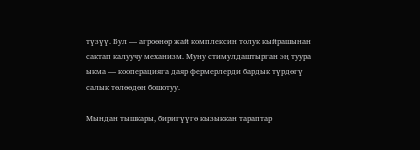түзүү. Бул — агроөнөр жай комплексин толук кыйрашынан сактап калуучу механизм. Муну стимулдаштырган эң туура ыкма — кооперацияга даяр фермерлерди бардык түрдөгү салык төлөөдөн бошотуу.

Мындан тышкары, биригүүгө кызыккан тараптар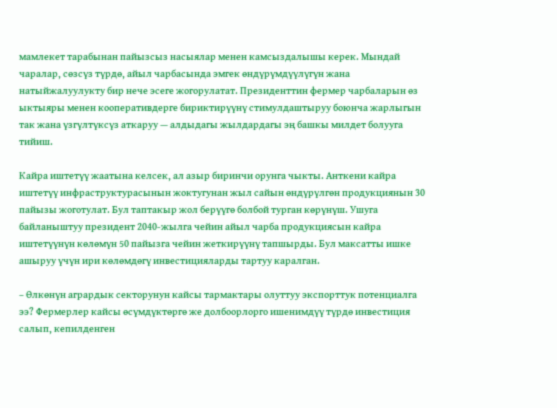мамлекет тарабынан пайызсыз насыялар менен камсыздалышы керек. Мындай чаралар, сөзсүз түрдө, айыл чарбасында эмгек өндүрүмдүүлүгүн жана натыйжалуулукту бир нече эсеге жогорулатат. Президенттин фермер чарбаларын өз ыктыяры менен кооперативдерге бириктирүүнү стимулдаштыруу боюнча жарлыгын так жана үзгүлтүксүз аткаруу — алдыдагы жылдардагы эң башкы милдет болууга тийиш.

Кайра иштетүү жаатына келсек, ал азыр биринчи орунга чыкты. Анткени кайра иштетүү инфраструктурасынын жоктугунан жыл сайын өндүрүлгөн продукциянын 30 пайызы жоготулат. Бул таптакыр жол берүүгө болбой турган көрүнүш. Ушуга байланыштуу президент 2040-жылга чейин айыл чарба продукциясын кайра иштетүүнүн көлөмүн 50 пайызга чейин жеткирүүнү тапшырды. Бул максатты ишке ашыруу үчүн ири көлөмдөгү инвестицияларды тартуу каралган.

– Өлкөнүн агрардык секторунун кайсы тармактары олуттуу экспорттук потенциалга ээ? Фермерлер кайсы өсүмдүктөргө же долбоорлорго ишенимдүү түрдө инвестиция салып, кепилденген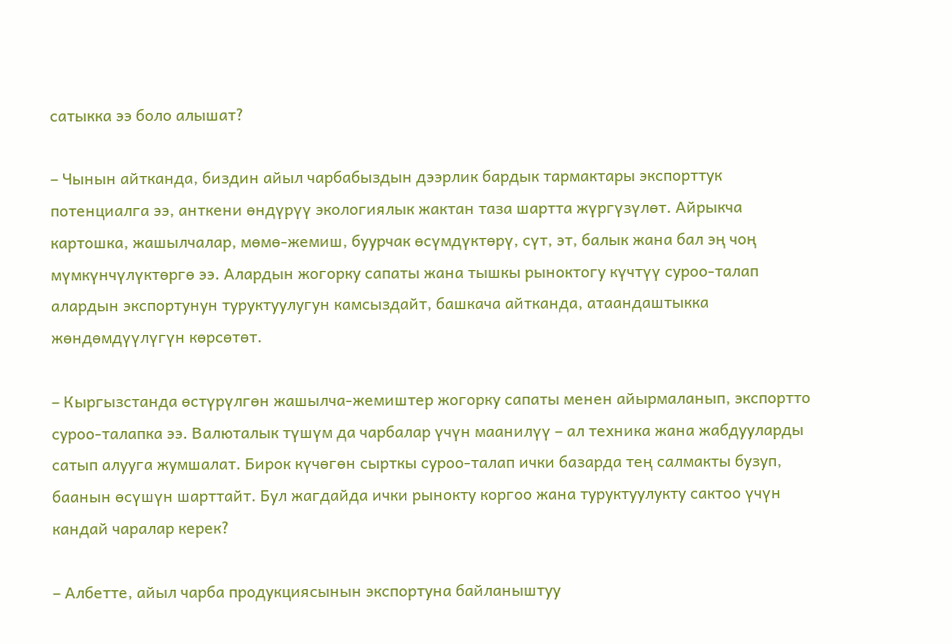сатыкка ээ боло алышат?

– Чынын айтканда, биздин айыл чарбабыздын дээрлик бардык тармактары экспорттук потенциалга ээ, анткени өндүрүү экологиялык жактан таза шартта жүргүзүлөт. Айрыкча картошка, жашылчалар, мөмө-жемиш, буурчак өсүмдүктөрү, сүт, эт, балык жана бал эң чоң мүмкүнчүлүктөргө ээ. Алардын жогорку сапаты жана тышкы рыноктогу күчтүү суроо-талап алардын экспортунун туруктуулугун камсыздайт, башкача айтканда, атаандаштыкка жөндөмдүүлүгүн көрсөтөт.

– Кыргызстанда өстүрүлгөн жашылча-жемиштер жогорку сапаты менен айырмаланып, экспортто суроо-талапка ээ. Валюталык түшүм да чарбалар үчүн маанилүү – ал техника жана жабдууларды сатып алууга жумшалат. Бирок күчөгөн сырткы суроо-талап ички базарда тең салмакты бузуп, баанын өсүшүн шарттайт. Бул жагдайда ички рынокту коргоо жана туруктуулукту сактоо үчүн кандай чаралар керек?

– Албетте, айыл чарба продукциясынын экспортуна байланыштуу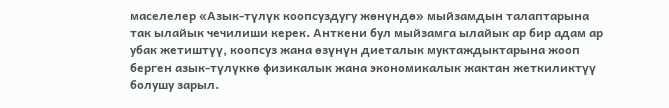маселелер «Азык-түлүк коопсуздугу жөнүндө» мыйзамдын талаптарына так ылайык чечилиши керек. Анткени бул мыйзамга ылайык ар бир адам ар убак жетиштүү, коопсуз жана өзүнүн диеталык муктаждыктарына жооп берген азык-түлүккө физикалык жана экономикалык жактан жеткиликтүү болушу зарыл.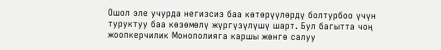Ошол эле учурда негизсиз баа көтөрүүлөрдү болтурбоо үчүн туруктуу баа көзөмөлү жүргүзүлүшү шарт. Бул багытта чоң жоопкерчилик Монополияга каршы жөнгө салуу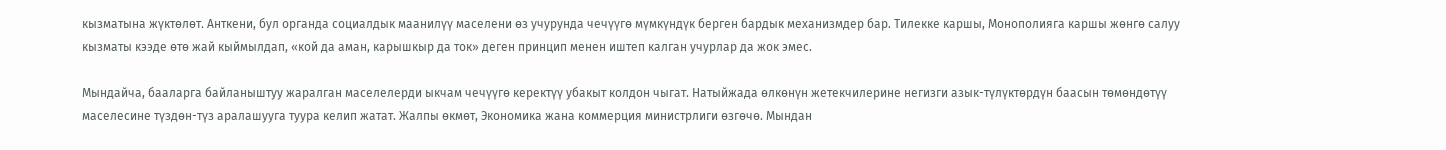кызматына жүктөлөт. Анткени, бул органда социалдык маанилүү маселени өз учурунда чечүүгө мүмкүндүк берген бардык механизмдер бар. Тилекке каршы, Монополияга каршы жөнгө салуу кызматы кээде өтө жай кыймылдап, «кой да аман, карышкыр да ток» деген принцип менен иштеп калган учурлар да жок эмес.

Мындайча, бааларга байланыштуу жаралган маселелерди ыкчам чечүүгө керектүү убакыт колдон чыгат. Натыйжада өлкөнүн жетекчилерине негизги азык-түлүктөрдүн баасын төмөндөтүү маселесине түздөн-түз аралашууга туура келип жатат. Жалпы өкмөт, Экономика жана коммерция министрлиги өзгөчө. Мындан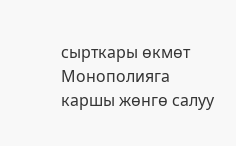сырткары өкмөт Монополияга каршы жөнгө салуу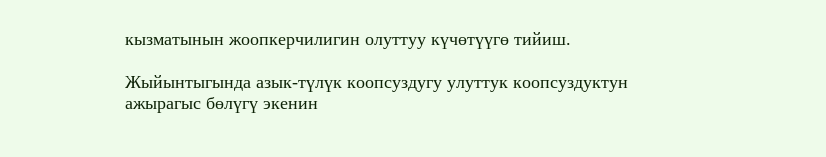кызматынын жоопкерчилигин олуттуу күчөтүүгө тийиш.

Жыйынтыгында азык-түлүк коопсуздугу улуттук коопсуздуктун ажырагыс бөлүгү экенин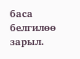баса белгилөө зарыл.